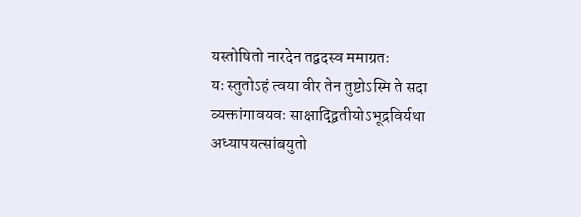यस्तोषितो नारदेन तद्वदस्व ममाग्रतः
यः स्तुतोऽहं त्वया वीर तेन तुष्टोऽस्मि ते सदा
व्यक्तांगावयवः साक्षाद्द्वितीयोऽभूद्रविर्यथा
अध्यापयत्सांबयुतो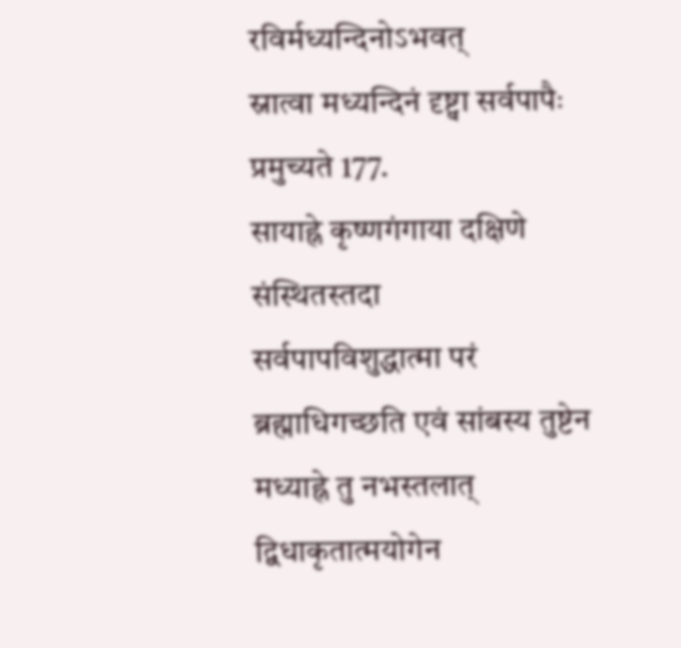रविर्मध्यन्दिनोऽभवत्
स्नात्वा मध्यन्दिनं दृष्ट्वा सर्वपापैः प्रमुच्यते 177.
सायाह्ने कृष्णगंगाया दक्षिणे संस्थितस्तदा
सर्वपापविशुद्धात्मा परं ब्रह्माधिगच्छति एवं सांबस्य तुष्टेन मध्याह्ने तु नभस्तलात्
द्विधाकृतात्मयोगेन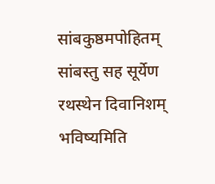सांबकुष्ठमपोहितम्
सांबस्तु सह सूर्येण रथस्थेन दिवानिशम्
भविष्यमिति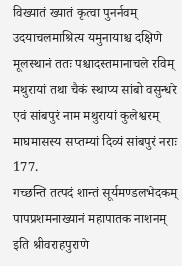विख्यातं ख्यातं कृत्वा पुनर्नवम्
उदयाचलमाश्रित्य यमुनायाश्च दक्षिणे
मूलस्थानं ततः पश्चादस्तमानाचले रविम्
मथुरायां तथा चैकं स्थाप्य सांबो वसुन्धरे
एवं सांबपुरं नाम मथुरायां कुलेश्वरम्
माघमासस्य सप्तम्यां दिव्यं सांबपुरं नराः 177.
गच्छन्ति तत्पदं शान्तं सूर्यमण्डलभेदकम्
पापप्रशमनाख्यानं महापातक नाशनम्
इति श्रीवराहपुराणे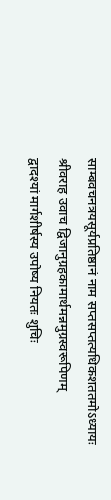साम्बवचनत्रयसूर्यप्रतिष्ठानं नाम सप्तसप्तत्यधिकशततमोऽध्यायः
श्रीवराह उवाच द्विजानुग्रहकामार्थमन्नमुग्रस्वरूपिणम्
द्वादश्यां मार्गशीर्षस्य उपोष्य नियतः शुचिः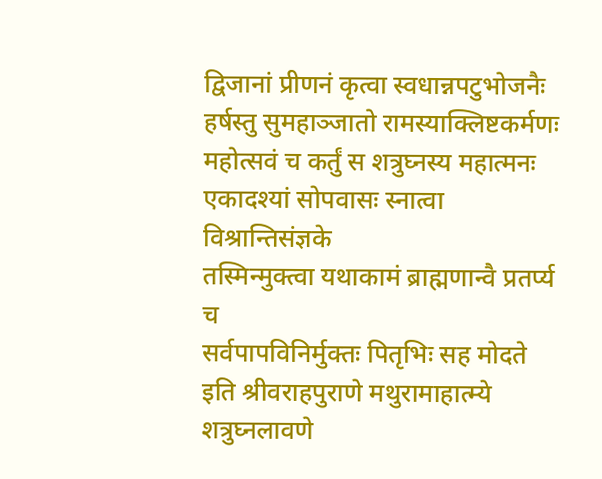द्विजानां प्रीणनं कृत्वा स्वधान्नपटुभोजनैः
हर्षस्तु सुमहाञ्जातो रामस्याक्लिष्टकर्मणः
महोत्सवं च कर्तुं स शत्रुघ्नस्य महात्मनः
एकादश्यां सोपवासः स्नात्वा विश्रान्तिसंज्ञके
तस्मिन्मुक्त्वा यथाकामं ब्राह्मणान्वै प्रतर्प्य च
सर्वपापविनिर्मुक्तः पितृभिः सह मोदते
इति श्रीवराहपुराणे मथुरामाहात्म्ये शत्रुघ्नलावणे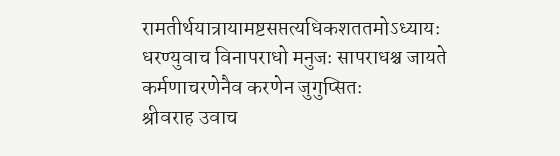रामतीर्थयात्रायामष्टसप्तत्यधिकशततमोऽध्यायः
धरण्युवाच विनापराधो मनुजः सापराधश्च जायते
कर्मणाचरणेनैव करणेन जुगुप्सितः
श्रीवराह उवाच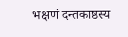भक्षणं दन्तकाष्ठस्य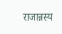राजान्नस्य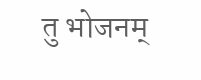तु भोजनम्